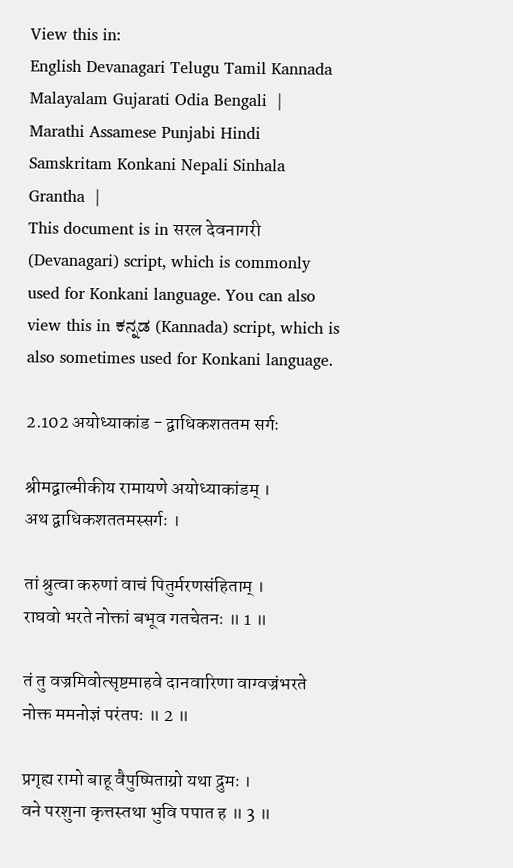View this in:
English Devanagari Telugu Tamil Kannada Malayalam Gujarati Odia Bengali  |
Marathi Assamese Punjabi Hindi Samskritam Konkani Nepali Sinhala Grantha  |
This document is in सरल देवनागरी (Devanagari) script, which is commonly used for Konkani language. You can also view this in ಕನ್ನಡ (Kannada) script, which is also sometimes used for Konkani language.

2.102 अयोध्याकांड - द्वाधिकशततम सर्गः

श्रीमद्वाल्मीकीय रामायणे अयोध्याकांडम् ।
अथ द्वाधिकशततमस्सर्गः ।

तां श्रुत्वा करुणां वाचं पितुर्मरणसंहिताम् ।
राघवो भरते नोक्तां बभूव गतचेतनः ॥ 1 ॥

तं तु वज्रमिवोत्सृष्टमाहवे दानवारिणा वाग्वज्रंभरते नोक्त ममनोज्ञं परंतपः ॥ 2 ॥

प्रगृह्य रामो बाहू वैपुष्पिताग्रो यथा द्रुमः ।
वने परशुना कृत्तस्तथा भुवि पपात ह ॥ 3 ॥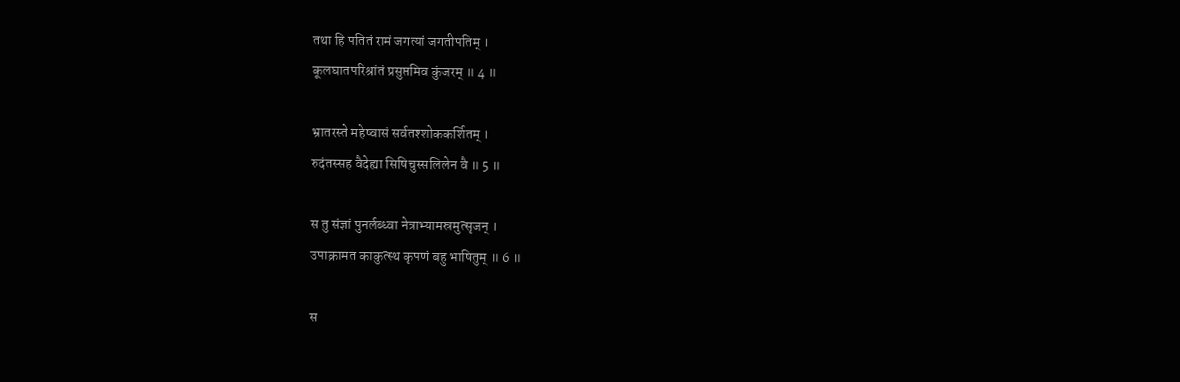तथा हि पतितं रामं जगत्यां जगतीपतिम् ।
कूलघातपरिश्रांतं प्रसुप्तमिव कुंजरम् ॥ 4 ॥

भ्रातरस्ते महेष्वासं सर्वतश्शोककर्शितम् ।
रुदंतस्सह वैदेह्या सिषिचुस्सलिलेन वै ॥ 5 ॥

स तु संज्ञां पुनर्लब्ध्वा नेत्राभ्यामस्रमुत्सृजन् ।
उपाक्रामत काकुत्स्थ कृपणं बहु भाषितुम् ॥ 6 ॥

स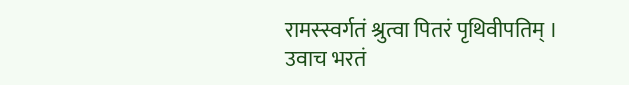रामस्स्वर्गतं श्रुत्वा पितरं पृथिवीपतिम् ।
उवाच भरतं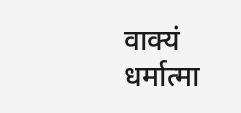वाक्यं धर्मात्मा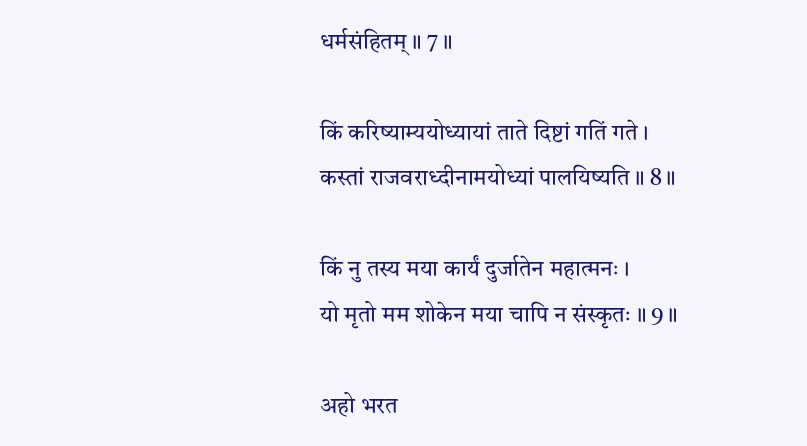धर्मसंहितम् ॥ 7 ॥

किं करिष्याम्ययोध्यायां ताते दिष्टां गतिं गते ।
कस्तां राजवराध्दीनामयोध्यां पालयिष्यति ॥ 8 ॥

किं नु तस्य मया कार्यं दुर्जातेन महात्मनः ।
यो मृतो मम शोकेन मया चापि न संस्कृतः ॥ 9 ॥

अहो भरत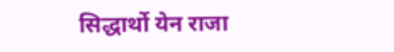सिद्धार्थो येन राजा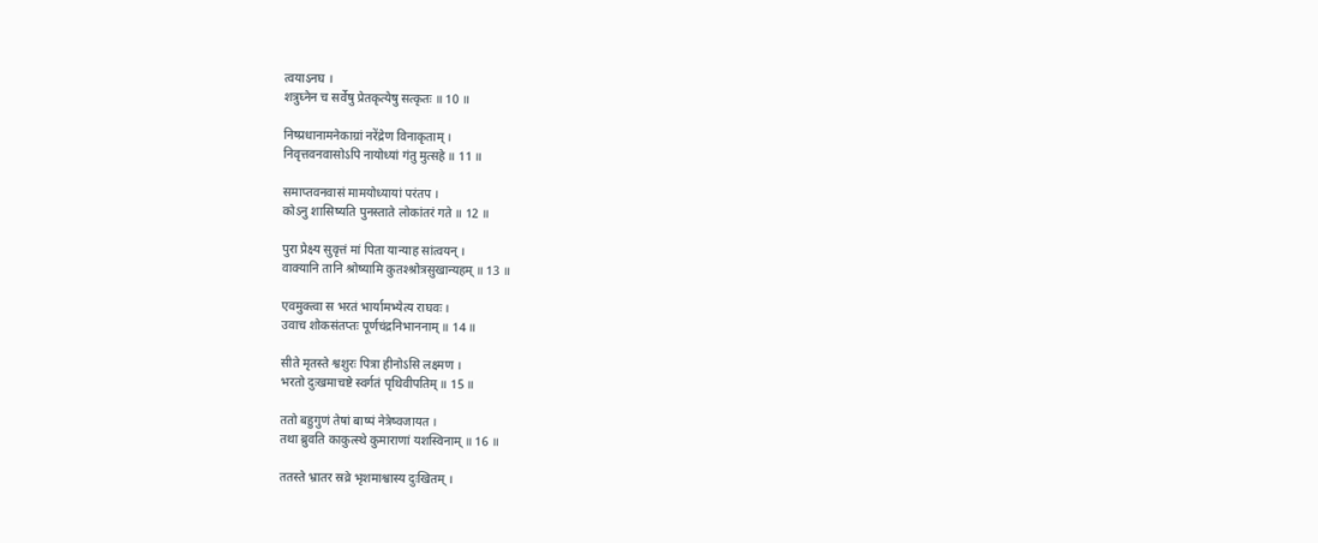त्वयाऽनघ ।
शत्रुघ्नेन च सर्वेषु प्रेतकृत्येषु सत्कृतः ॥ 10 ॥

निष्प्रधानामनेकाग्रां नरेंद्रेण विनाकृताम् ।
निवृत्तवनवासोऽपि नायोध्यां गंतु मुत्सहे ॥ 11 ॥

समाप्तवनवासं मामयोध्यायां परंतप ।
कोऽनु शासिष्यति पुनस्ताते लोकांतरं गते ॥ 12 ॥

पुरा प्रेक्ष्य सुवृत्तं मां पिता यान्याह सांत्वयन् ।
वाक्यानि तानि श्रोष्यामि कुतश्श्रोत्रसुखान्यहम् ॥ 13 ॥

एवमुक्त्वा स भरतं भार्यामभ्येत्य राघवः ।
उवाच शोकसंतप्तः पूर्णचंद्रनिभाननाम् ॥ 14 ॥

सीते मृतस्ते श्वशुरः पित्रा हीनोऽसि लक्ष्मण ।
भरतो दुःखमाचष्टे स्वर्गतं पृथिवीपतिम् ॥ 15 ॥

ततो बहुगुणं तेषां बाष्पं नेत्रेष्वजायत ।
तथा ब्रुवति काकुत्स्थे कुमाराणां यशस्विनाम् ॥ 16 ॥

ततस्ते भ्रातर स्रव्रे भृशमाश्वास्य दुःखितम् ।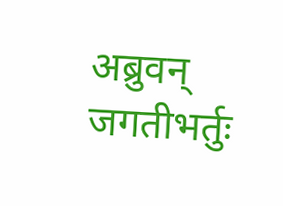अब्रुवन् जगतीभर्तुः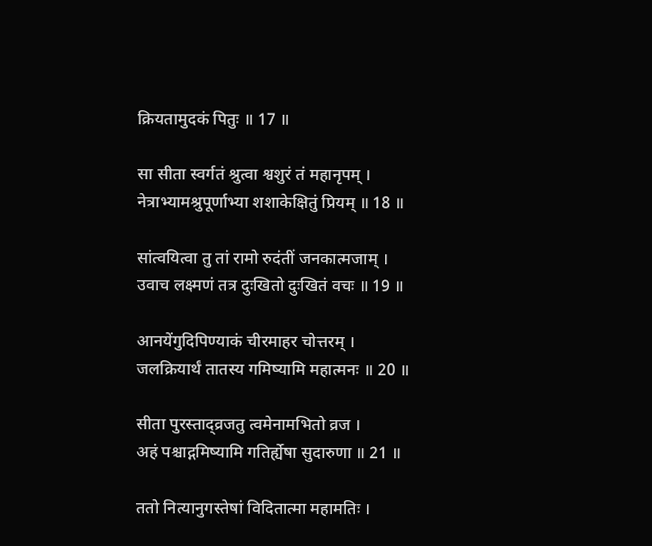क्रियतामुदकं पितुः ॥ 17 ॥

सा सीता स्वर्गतं श्रुत्वा श्वशुरं तं महानृपम् ।
नेत्राभ्यामश्रुपूर्णाभ्या शशाकेक्षितुं प्रियम् ॥ 18 ॥

सांत्वयित्वा तु तां रामो रुदंतीं जनकात्मजाम् ।
उवाच लक्ष्मणं तत्र दुःखितो दुःखितं वचः ॥ 19 ॥

आनयेंगुदिपिण्याकं चीरमाहर चोत्तरम् ।
जलक्रियार्थं तातस्य गमिष्यामि महात्मनः ॥ 20 ॥

सीता पुरस्ताद्व्रजतु त्वमेनामभितो व्रज ।
अहं पश्चाद्गमिष्यामि गतिर्ह्येषा सुदारुणा ॥ 21 ॥

ततो नित्यानुगस्तेषां विदितात्मा महामतिः ।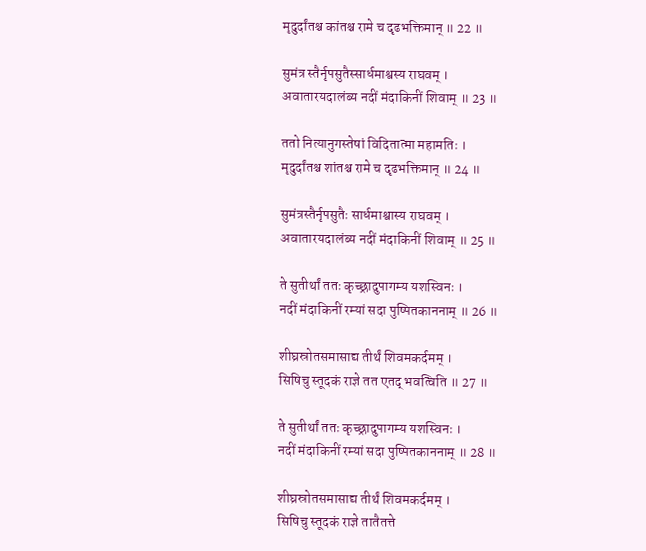मृदुर्दांतश्च कांतश्च रामे च दृढभक्तिमान् ॥ 22 ॥

सुमंत्र स्तैर्नृपसुतैस्सार्धमाश्वस्य राघवम् ।
अवातारयदालंब्य नदीं मंदाकिनीं शिवाम् ॥ 23 ॥

ततो नित्यानुगस्तेषां विदितात्मा महामतिः ।
मृदुर्दांतश्च शांतश्च रामे च दृढभक्तिमान् ॥ 24 ॥

सुमंत्रस्तैर्नृपसुतैः सार्धमाश्वास्य राघवम् ।
अवातारयदालंब्य नदीं मंदाकिनीं शिवाम् ॥ 25 ॥

ते सुतीर्थां ततः कृच्छ्रादुपागम्य यशस्विनः ।
नदीं मंदाकिनीं रम्यां सदा पुष्पितकाननाम् ॥ 26 ॥

शीघ्रस्रोतसमासाद्य तीर्थं शिवमकर्दमम् ।
सिषिचु स्तूदकं राज्ञे तत एतद् भवत्विति ॥ 27 ॥

ते सुतीर्थां ततः कृच्छ्रादुपागम्य यशस्विनः ।
नदीं मंदाकिनीं रम्यां सदा पुष्पितकाननाम् ॥ 28 ॥

शीघ्रस्रोतसमासाद्य तीर्थं शिवमकर्दमम् ।
सिषिचु स्तूदकं राज्ञे तातैतत्ते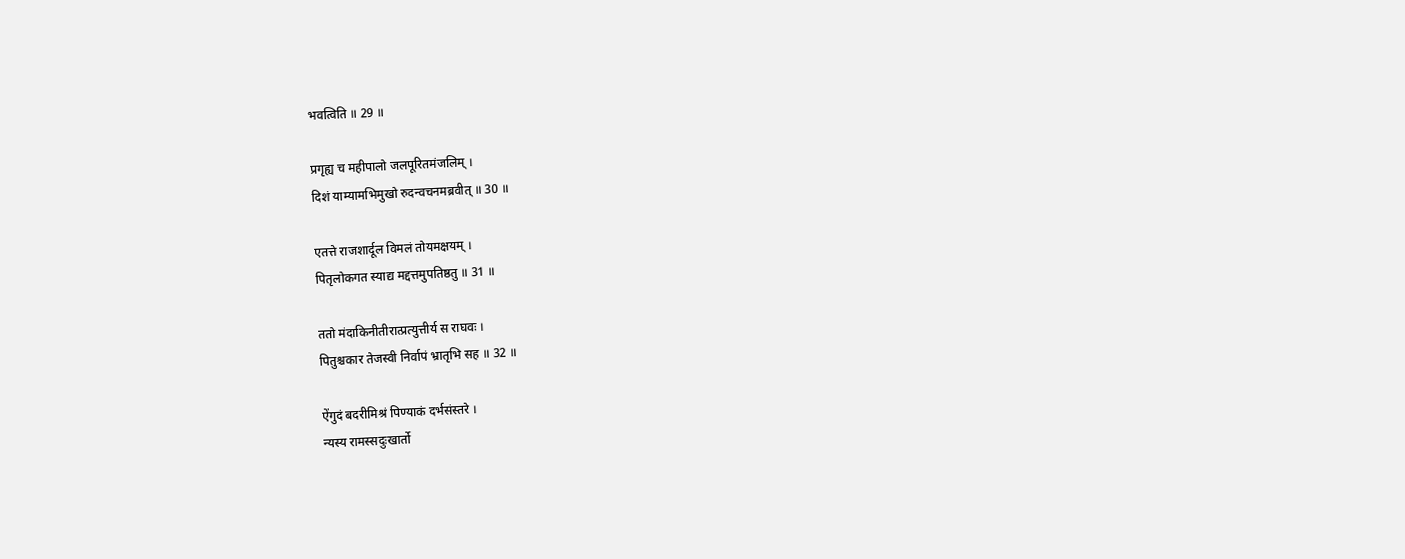भवत्विति ॥ 29 ॥

प्रगृह्य च महीपालो जलपूरितमंजलिम् ।
दिशं याम्यामभिमुखो रुदन्वचनमब्रवीत् ॥ 30 ॥

एतत्ते राजशार्दूल विमलं तोयमक्षयम् ।
पितृलोकगत स्याद्य मद्दत्तमुपतिष्ठतु ॥ 31 ॥

ततो मंदाकिनीतीरात्प्रत्युत्तीर्य स राघवः ।
पितुश्चकार तेजस्वी निर्वापं भ्रातृभि सह ॥ 32 ॥

ऐंगुदं बदरीमिश्रं पिण्याकं दर्भसंस्तरे ।
न्यस्य रामस्सदुःखार्तो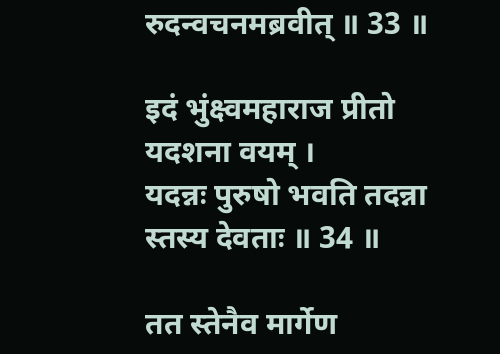रुदन्वचनमब्रवीत् ॥ 33 ॥

इदं भुंक्ष्वमहाराज प्रीतो यदशना वयम् ।
यदन्नः पुरुषो भवति तदन्ना स्तस्य देवताः ॥ 34 ॥

तत स्तेनैव मार्गेण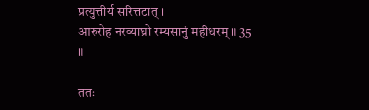प्रत्युत्तीर्य सरित्तटात् ।
आरुरोह नरव्याघ्रो रम्यसानुं महीधरम् ॥ 35 ॥

ततः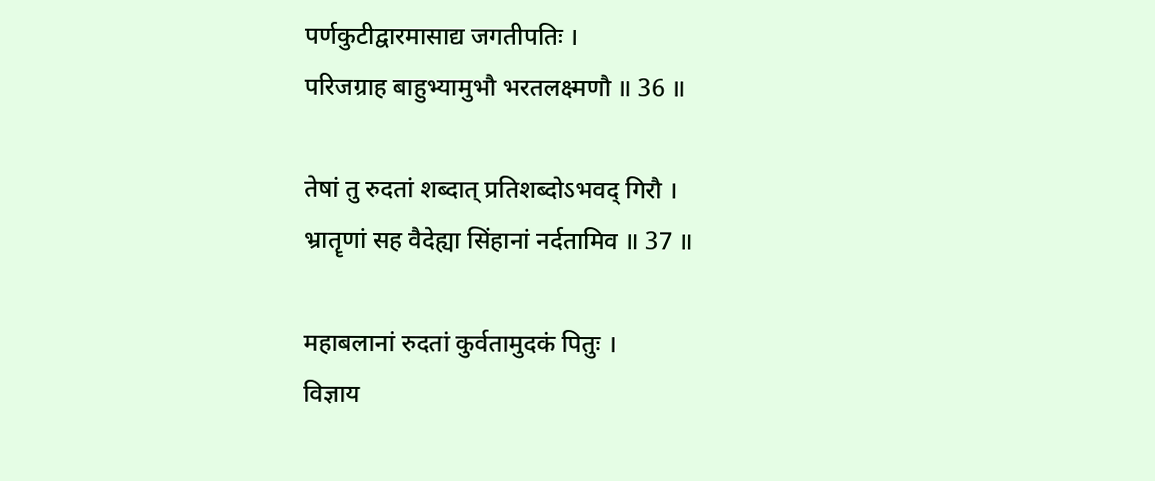पर्णकुटीद्वारमासाद्य जगतीपतिः ।
परिजग्राह बाहुभ्यामुभौ भरतलक्ष्मणौ ॥ 36 ॥

तेषां तु रुदतां शब्दात् प्रतिशब्दोऽभवद् गिरौ ।
भ्रातॄणां सह वैदेह्या सिंहानां नर्दतामिव ॥ 37 ॥

महाबलानां रुदतां कुर्वतामुदकं पितुः ।
विज्ञाय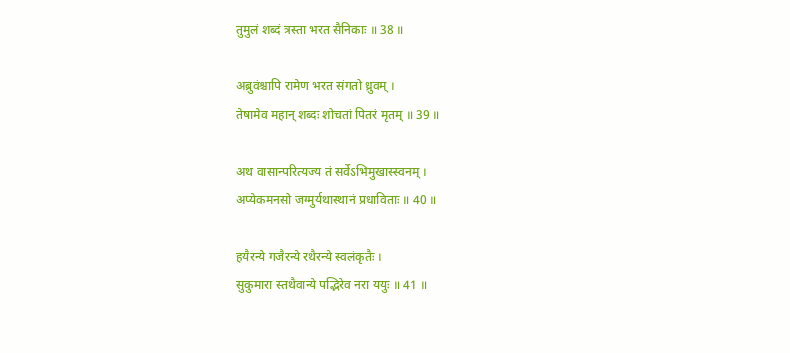तुमुलं शब्दं त्रस्ता भरत सैनिकाः ॥ 38 ॥

अब्रुवंश्चापि रामेण भरत संगतो ध्रुवम् ।
तेषामेव महान् शब्दः शोचतां पितरं मृतम् ॥ 39 ॥

अथ वासान्परित्यज्य तं सर्वेऽभिमुखास्स्वनम् ।
अप्येकमनसो जग्मुर्यथास्थानं प्रधाविताः ॥ 40 ॥

हयैरन्ये गजैरन्ये रथैरन्ये स्वलंकृतैः ।
सुकुमारा स्तथैवान्ये पद्भिरेव नरा ययुः ॥ 41 ॥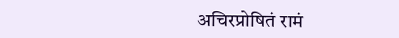अचिरप्रोषितं रामं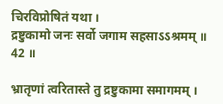चिरविप्रोषितं यथा ।
द्रष्टुकामो जनः सर्वो जगाम सहसाऽऽश्रमम् ॥ 42 ॥

भ्रातृणां त्वरितास्ते तु द्रष्टुकामा समागमम् ।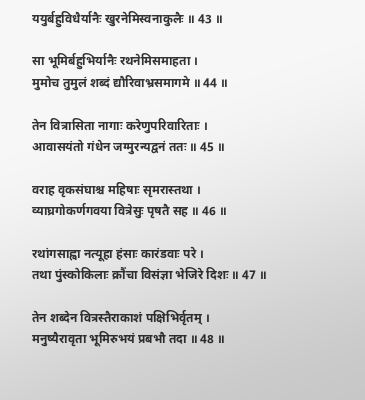ययुर्बहुविधैर्यानैः खुरनेमिस्वनाकुलैः ॥ 43 ॥

सा भूमिर्बहुभिर्यानैः रथनेमिसमाहता ।
मुमोच तुमुलं शब्दं द्यौरिवाभ्रसमागमे ॥ 44 ॥

तेन वित्रासिता नागाः करेणुपरिवारिताः ।
आवासयंतो गंधेन जग्मुरन्यद्वनं ततः ॥ 45 ॥

वराह वृकसंघाश्च महिषाः सृमरास्तथा ।
व्याघ्रगोकर्णगवया वित्रेसुः पृषतै सह ॥ 46 ॥

रथांगसाह्वा नत्यूहा हंसाः कारंडवाः परे ।
तथा पुंस्कोकिलाः क्रौंचा विसंज्ञा भेजिरे दिशः ॥ 47 ॥

तेन शब्देन वित्रस्तैराकाशं पक्षिभिर्वृतम् ।
मनुष्यैरावृता भूमिरुभयं प्रबभौ तदा ॥ 48 ॥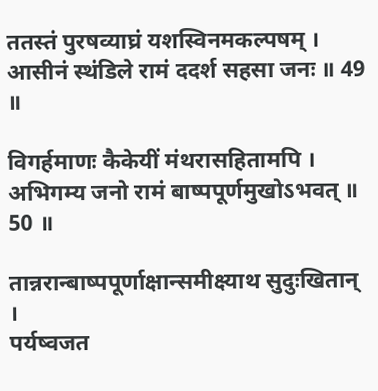ततस्तं पुरषव्याघ्रं यशस्विनमकल्पषम् ।
आसीनं स्थंडिले रामं ददर्श सहसा जनः ॥ 49 ॥

विगर्हमाणः कैकेयीं मंथरासहितामपि ।
अभिगम्य जनो रामं बाष्पपूर्णमुखोऽभवत् ॥ 50 ॥

तान्नरान्बाष्पपूर्णाक्षान्समीक्ष्याथ सुदुःखितान् ।
पर्यष्वजत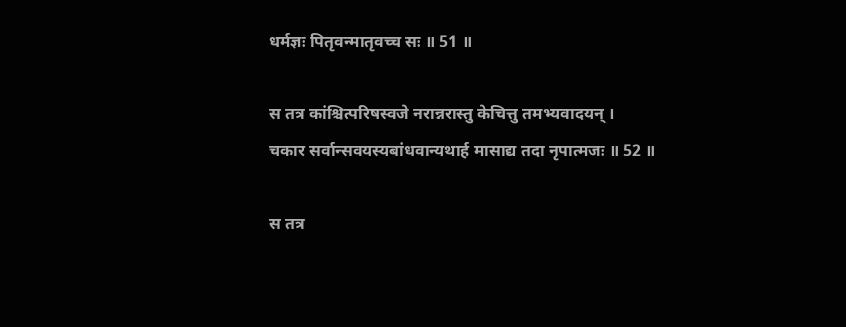धर्मज्ञः पितृवन्मातृवच्च सः ॥ 51 ॥

स तत्र कांश्चित्परिषस्वजे नरान्नरास्तु केचित्तु तमभ्यवादयन् ।
चकार सर्वान्सवयस्यबांधवान्यथार्ह मासाद्य तदा नृपात्मजः ॥ 52 ॥

स तत्र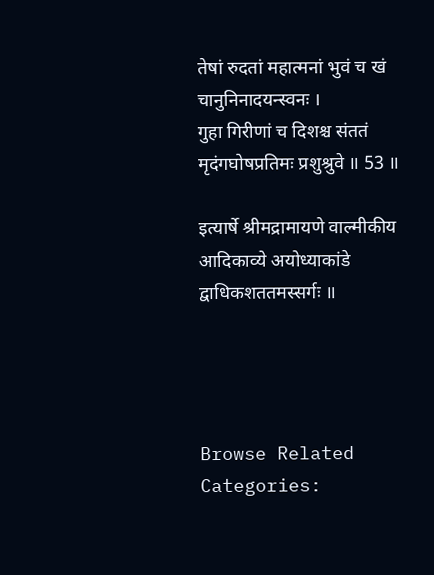तेषां रुदतां महात्मनां भुवं च खं चानुनिनादयन्स्वनः ।
गुहा गिरीणां च दिशश्च संततं मृदंगघोषप्रतिमः प्रशुश्रुवे ॥ 53 ॥

इत्यार्षे श्रीमद्रामायणे वाल्मीकीय आदिकाव्ये अयोध्याकांडे द्वाधिकशततमस्सर्गः ॥




Browse Related Categories: